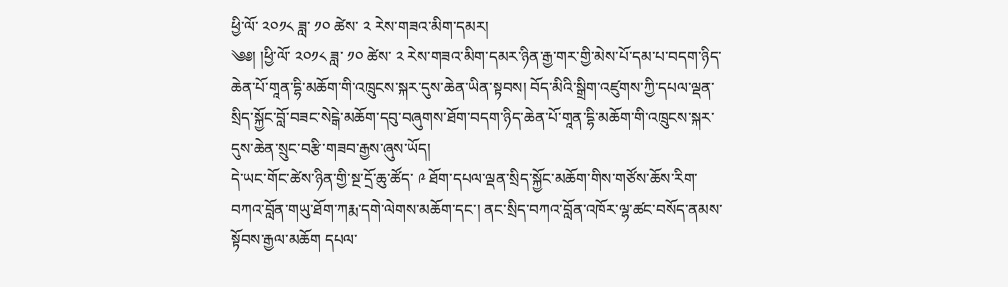ཕྱི་ལོ་ ༢༠༡༨ ཟླ་ ༡༠ ཚེས་ ༢ རེས་གཟའ་མིག་དམར།
༄༅། །ཕྱི་ལོ་ ༢༠༡༨ ཟླ་ ༡༠ ཚེས་ ༢ རེས་གཟའ་མིག་དམར་ཉིན་རྒྱ་གར་གྱི་མེས་པོ་དམ་པ་བདག་ཉིད་ཆེན་པོ་གཱན་དྷི་མཆོག་གི་འཁྲུངས་སྐར་དུས་ཆེན་ཡིན་སྟབས། བོད་མིའི་སྒྲིག་འཛུགས་ཀྱི་དཔལ་ལྡན་སྲིད་སྐྱོང་བློ་བཟང་སེངྒེ་མཆོག་དབུ་བཞུགས་ཐོག་བདག་ཉིད་ཆེན་པོ་གཱན་དྷི་མཆོག་གི་འཁྲུངས་སྐར་དུས་ཆེན་སྲུང་བརྩི་གཟབ་རྒྱས་ཞུས་ཡོད།
དེ་ཡང་གོང་ཚེས་ཉིན་གྱི་སྔ་དྲོ་ཆུ་ཚོད་ ༩ ཐོག་དཔལ་ལྡན་སྲིད་སྐྱོང་མཆོག་གིས་གཙོས་ཆོས་རིག་བཀའ་བློན་གཡུ་ཐོག་ཀརྨ་དགེ་ལེགས་མཆོག་དང་། ནང་སྲིད་བཀའ་བློན་འཁོར་ལྷ་ཚང་བསོད་ནམས་སྟོབས་རྒྱལ་མཆོག དཔལ་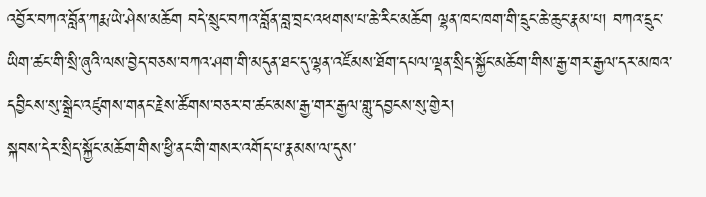འབྱོར་བཀའ་བློན་ཀརྨ་ཡེ་ཤེས་མཆོག བདེ་སྲུང་བཀའ་བློན་བླ་བྲང་འཕགས་པ་ཆེ་རིང་མཆོག ལྷན་ཁང་ཁག་གི་དྲུང་ཆེ་ཆུང་རྣམ་པ། བཀའ་དྲུང་ཡིག་ཚང་གི་སྲི་ཞུའི་ལས་བྱེད་བཅས་བཀའ་ཤག་གི་མདུན་ཐང་དུ་ལྷན་འཛོམས་ཐོག་དཔལ་ལྡན་སྲིད་སྐྱོང་མཆོག་གིས་རྒྱ་གར་རྒྱལ་དར་མཁའ་དབྱིངས་སུ་སྒྲེང་འཛུགས་གནང་རྗེས་ཚོགས་བཅར་བ་ཚང་མས་རྒྱ་གར་རྒྱལ་གླུ་དབྱངས་སུ་གྱེར།
སྐབས་དེར་སྲིད་སྐྱོང་མཆོག་གིས་ཕྱི་ནང་གི་གསར་འགོད་པ་རྣམས་ལ་དུས་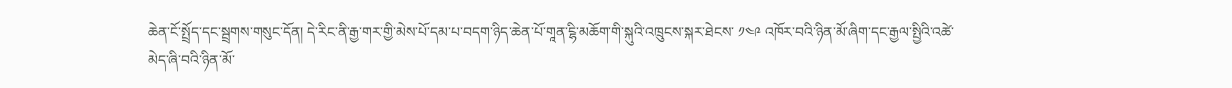ཆེན་ངོ་སྤྲོད་དང་སྦྲགས་གསུང་དོན། དེ་རིང་ནི་རྒྱ་གར་གྱི་མེས་པོ་དམ་པ་བདག་ཉིད་ཆེན་པོ་གཱན་ངྷི་མཆོག་གི་སྐུའི་འཁྲུངས་སྐར་ཐེངས་ ༡༤༩ འཁོར་བའི་ཉིན་མོ་ཞིག་དང་རྒྱལ་སྤྱིའི་འཚེ་མེད་ཞི་བའི་ཉིན་མོ་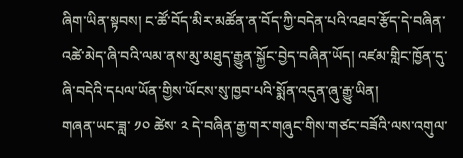ཞིག་ཡིན་སྟབས། ང་ཚོ་བོད་མིར་མཚོན་ན་བོད་ཀྱི་བདེན་པའི་འཐབ་རྩོད་དེ་བཞིན་འཚེ་མེད་ཞི་བའི་ལམ་ནས་མུ་མཐུད་རྒྱུན་སྐྱོང་བྱེད་བཞིན་ཡོད། འཛམ་གླིང་ཁྱོན་དུ་ཞི་བདེའི་དཔལ་ཡོན་གྱིས་ཡོངས་སུ་ཁྱབ་པའི་སྨོན་འདུན་ཞུ་རྒྱུ་ཡིན།
གཞན་ཡང་ཟླ་ ༡༠ ཚེས་ ༢ དེ་བཞིན་རྒྱ་གར་གཞུང་གིས་གཙང་བཟོའི་ལས་འགུལ་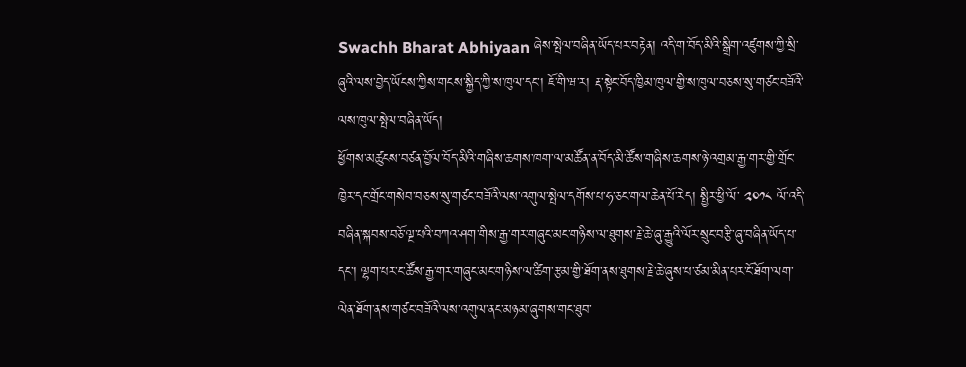Swachh Bharat Abhiyaan ཞེས་སྤེལ་བཞིན་ཡོད་པར་བརྟེན། འདི་ག་བོད་མིའི་སྒྲིག་འཛུགས་ཀྱི་སྲི་ཞུའི་ལས་བྱེད་ཡོངས་ཀྱིས་གངས་སྐྱིད་ཀྱི་ས་ཁུལ་དང་། ཇོ་གི་ཝ་ར། རྡ་སྟེང་བོད་ཁྱིམ་ཁུལ་གྱི་ས་ཁུལ་བཅས་སུ་གཙང་བཟོའི་ལས་ཁུལ་སྤེལ་བཞིན་ཡོད།
ཕྱོགས་མཚུངས་བཙན་བྱོལ་བོད་མིའི་གཞིས་ཆགས་ཁག་ལ་མཚོན་ན་བོད་མི་ཚོས་གཞིས་ཆགས་ཉེ་འགྲམ་རྒྱ་གར་གྱི་གྲོང་ཁྱེར་དང་གྲོང་གསེབ་བཅས་སུ་གཙང་བཟོའི་ལས་འགུལ་སྤེལ་དགོས་པ་ཧ་ཅང་གལ་ཆེན་པོ་རེད། སྤྱིར་ཕྱི་ལོ་ ༢༠༡༨ ལོ་འདི་བཞིན་སྐབས་བཅོ་ལྔ་པའི་བཀའ་ཤག་གིས་རྒྱ་གར་གཞུང་མང་གཉིས་ལ་ཐུགས་རྗེ་ཆེ་ཞུ་རྒྱུའི་ལོར་སྲུང་བརྩི་ཞུ་བཞིན་ཡོད་པ་དང་། ལྷག་པར་ང་ཚོས་རྒྱ་གར་གཞུང་མང་གཉིས་ལ་ཚིག་རྩམ་གྱི་ཐོག་ནས་ཐུགས་རྗེ་ཆེ་ཞུས་པ་ཙམ་མིན་པར་ངོ་ཐོག་ལག་ལེན་ཐོག་ནས་གཙང་བཟོའི་ལས་འགུལ་ནང་མཉམ་ཞུགས་གང་ཐུབ་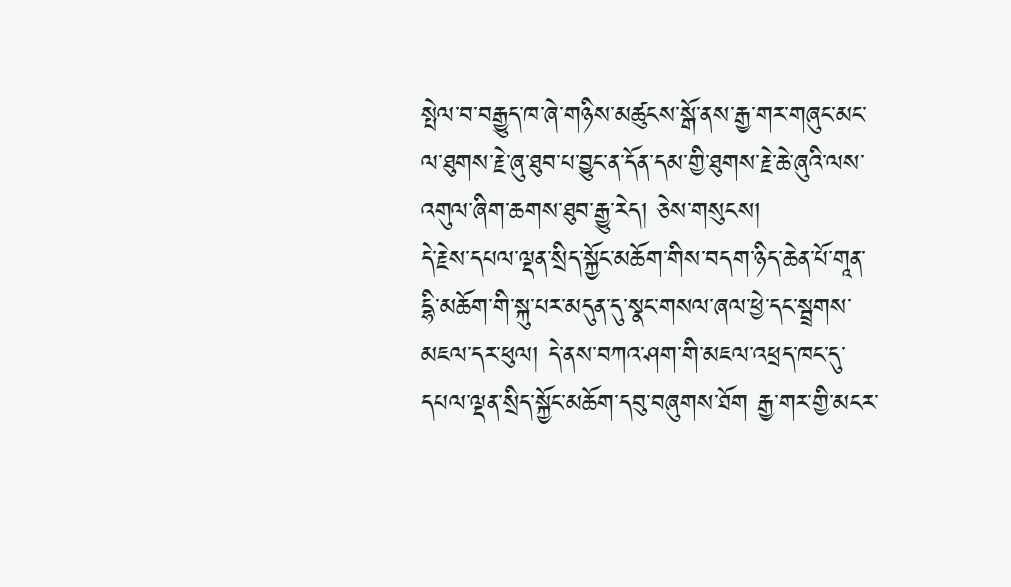སྤེལ་བ་བརྒྱུད་ཁ་ཞེ་གཉིས་མཚུངས་སྒོ་ནས་རྒྱ་གར་གཞུང་མང་ལ་ཐུགས་རྗེ་ཞུ་ཐུབ་པ་བྱུང་ན་དོན་དམ་གྱི་ཐུགས་རྗེ་ཆེ་ཞུའི་ལས་འགུལ་ཞིག་ཆགས་ཐུབ་རྒྱུ་རེད། ཅེས་གསུངས།
དེ་རྗེས་དཔལ་ལྡན་སྲིད་སྐྱོང་མཆོག་གིས་བདག་ཉིད་ཆེན་པོ་གཱན་དྷི་མཆོག་གི་སྐུ་པར་མདུན་དུ་སྣང་གསལ་ཞལ་ཕྱེ་དང་སྦྲགས་མཇལ་དར་ཕུལ། དེ་ནས་བཀའ་ཤག་གི་མཇལ་འཕྲད་ཁང་དུ་དཔལ་ལྡན་སྲིད་སྐྱོང་མཆོག་དབུ་བཞུགས་ཐོག རྒྱ་གར་གྱི་མངར་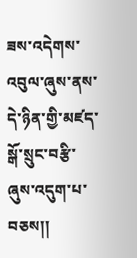ཟས་འདེགས་འབུལ་ཞུས་ནས་དེ་ཉིན་གྱི་མཛད་སྒོ་སྲུང་བརྩི་ཞུས་འདུག་པ་བཅས།།